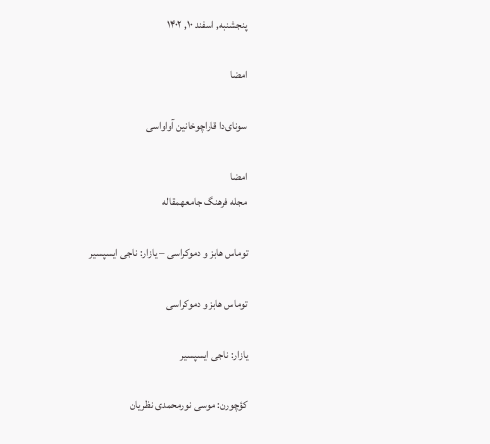پنجشنبه, اسفند ۱۰, ۱۴۰۲

امضا

سونای‌دا قاراچوخانین آواواسی

امضا
مجله فرهنگ جامعهمقاله

توماس هابز و دموکراسی – یازار: ناجی ایسپسیر

توماس هابز و دموکراسی

یازار: ناجی ایسپسیر

کؤچورن: موسی نورمحمدی نظریان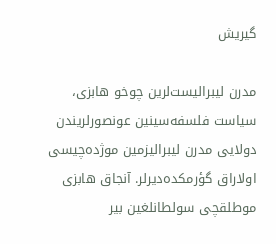گیریش

مدرن لیبرالیست‌لرین چوخو هابزی، سیاست فلسفه‌سینین عونصورلریندن دولایی مدرن لیبرالیزمین موژده‌چیسی اولاراق گؤرمکده‌دیرلر. آنجاق هابزی موطلقچی سولطانلغین بیر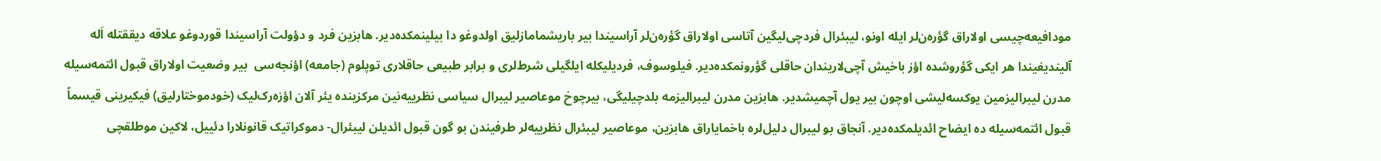مودافیعه‌چیسی اولاراق گؤره‌ن‌لر ایله اونو، لیبئرال فردچی‌لیگین آتاسی اولاراق گؤره‌ن‌لر آراسیندا بیر باریشمامازلیق اولدوغو دا بیلینمکده‌دیر. هابزین فرد و دؤولت آراسیندا قوردوغو علاقه دیققتله اَله آلیندیغیندا هر ایکی گؤروشده اؤز باخیش آچی‌لاریندان حاقلی گؤرونمکده‌دیر. فیلوسوف، فردیلیکله ایلگیلی شرط‌لری و برابر طبیعی حاقلاری توپلوم (جامعه) اؤنجه‌سی  بیر وضعیت اولاراق قبول ائتمه‌سیله مدرن لیبرالیزمین یوکسه‌لیشی اوچون بیر یول آچمیشدیر. هابزین مدرن لیبرالیزمه بلدچیلیگی، بیرچوخ موعاصیر لیبرال سیاسی نظرییه‌نین مرکزینده یئر آلان اؤزه‌رک‌لیک (خودموختارلیق) فیکیرینی قیسماً قبول ائتمه‌سیله ده ایضاح ائدیلمکده‌دیر. آنجاق بو لیبرال دلیل‌لره باخمایاراق هابزین، موعاصیر لیبئرال نظرییه‌لر طرفیندن بو گون قبول ائدیلن لیبئرال- دموکراتیک قانونلارا دئییل، لاکین موطلقچی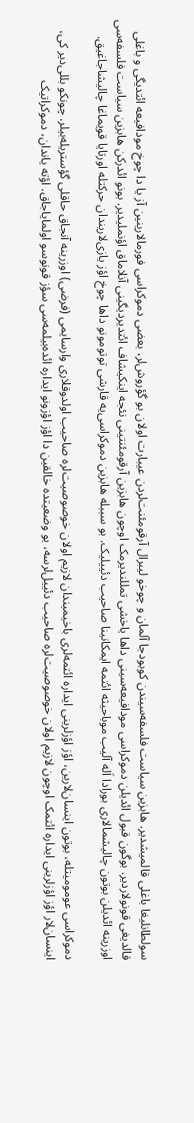سولطانلیغا باغلی قالمیشدیر. هابزین سیاست فلسفه‌سیندن کوبودجا آلمان و چوخو لیبرال آرقومئنت‌لردن عیبارت اولان بو گؤروش‌لر، بعضی دموکراسی فورمالارینین آز یا دا چوخ مودافیعه ائتدیگی و باغلی قالدیغی قونولاردیر. بوگون قبول ائدیلن دموکراسی مودافیعه‌سینی داها یاخشی تمللندیرمک اوچون هابزین آرقومئنتینی نئجه اینکیشاف ائتدیردیگینی آنلاماق اؤنملیدیر. بونو ائدرکن هابزین سیاست فلسفه‌سی اوزرینه ائدیلن بوتون چالیشمالاری بورادا اَله آلیب موباحیثه ائتمه ایمکانینا صاحیب دئییلیک. بو سببله هابزین دموکراسی‌یه قارشی توتومونو داها چوخ اؤز یازی‌لاریندان حرکتله اورتایا قویماغا چالیشاجاغیق.

دموکراسی عومومیتله، بوتون اینسان‌لارین، اؤز اؤزلرینی ایداره ائتمه‌لری باخیمیندان لازیم اولان خوصوصیت‌لره صاحیب اولدوقلاری وارسایمی (فرضی) اوزرینه آنجاق حاقلی گؤستریله‌بیلر. چونکو بللی‌دیر کی، اینسان‌لار اؤز اؤزلرینی ایداره ائتمک اوچون لازیم اولان خوصوصیت‌لره صاحیب دئییل‌لرسه، بو وضعیتده خالقین دا اؤز اؤزونو ایداره ائده‌بیلمه‌سی سؤز قونوسو اولمایاجاق. اؤته یاندان، دموکراتیک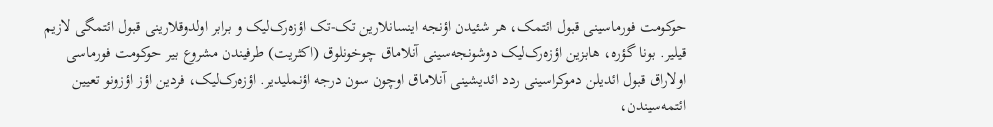حوکومت فورماسینی قبول ائتمک، هر شئید‌ن اؤنجه اینسانلارین تک-تک اؤزه‌رک‌لیک و برابر اولدوقلارینی قبول ائتمگی لازیم قیلیر. بونا گؤره، هابزین اؤزه‌رک‌لیک دوشونجه‌سینی آنلاماق چوخونلوق (اکثریت) طرفیندن مشروع بیر حوکومت فورماسی اولاراق قبول ائدیلن دموکراسینی ردد ائدیشینی آنلاماق اوچون سون درجه اؤنملیدیر. اؤزه‌رک‌لیک، فردین اؤز اؤزونو تعیین ائتمه‌سیندن،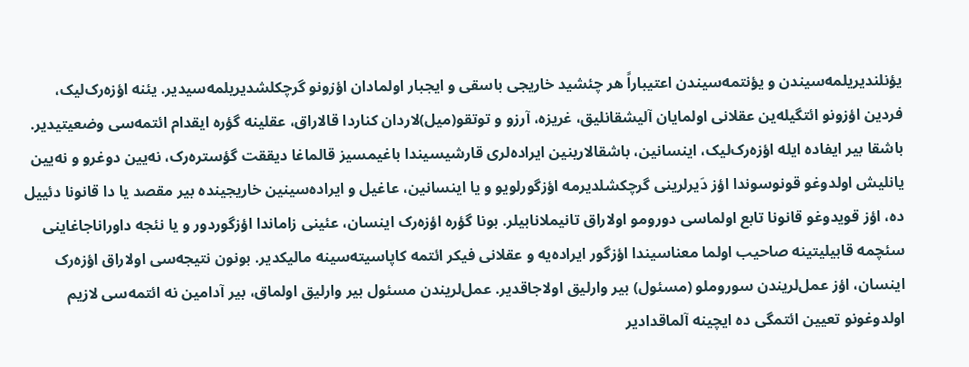یؤنلندیریلمه‌سیندن و یؤنتمه‌سیندن اعتیباراً هر چئشید خاریجی باسقی و ایجبار اولمادان اؤزونو گرچکلشدیریلمه‌سیدیر. یئنه اؤزه‌رک‌لیک، فردین اؤزونو ائتگیله‌ین عقلانی اولمایان آلیشقانلیق، غریزه، آرزو و توتقو(میل)لاردان کناردا قالاراق، عقلینه گؤره ایقدام ائتمه‌سی وضعیتیدیر. باشقا بیر ایفاده ایله اؤزه‌رک‌لیک، اینسانین، باشقالارینین ایراده‌لری قارشیسیندا باغیمسیز قالماغا دیققت گؤستره‌رک، نه‌یین دوغرو و نه‌یین یانلیش اولدوغو قونوسوندا اؤز دَیرلرینی گرچکشلدیرمه اؤزگورلویو و یا اینسانین، عاغیل و ایراده‌سینین خاریجینده بیر مقصد یا دا قانونا دئییل ده، اؤز قویدوغو قانونا تابع اولماسی دورومو اولاراق تانیملانابیلر. بونا گؤره اؤزه‌رک اینسان، عئینی زاماندا اؤزگوردور و یا نئجه داوراناجاغاینی سئچمه قابیلیتینه صاحیب اولما معناسیندا اؤزگور ایراده‌یه و عقلانی فیکر ائتمه کاپاسیته‌سینه مالیکدیر. بونون نتیجه‌سی اولاراق اؤزه‌رک اینسان، اؤز عمل‌لریندن سوروملو (مسئول) بیر وارلیق اولاجاقدیر. عمل‌لریندن مسئول بیر وارلیق اولماق، بیر آدامین نه ائتمه‌سی لازیم اولدوغونو تعیین ائتمگی ده ایچینه آلماقدادیر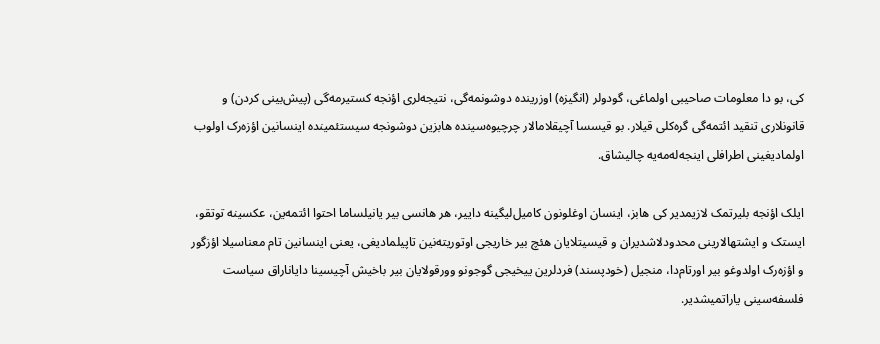کی، بو دا معلومات صاحیبی اولماغی، گودولر (انگیزه) اوزرینده دوشونمه‌گی، نتیجه‌لری اؤنجه کستیرمه‌گی (پیش‌بینی کردن) و قانونلاری تنقید ائتمه‌گی گره‌کلی قیلار. بو قیسسا آچیقلامالار چرچیوه‌سینده هابزین دوشونجه سیستئمینده اینسانین اؤزه‌رک اولوب اولمادیغینی اطرافلی اینجه‌له‌مه‌یه چالیشاق.

ایلک اؤنجه بلیرتمک لازیمدیر کی هابز، اینسان اوغلونون کامیل‌لیگینه داییر، هر هانسی بیر یانیلساما احتوا ائتمه‌ین، عکسینه توتقو، ایستک و ایشتهالارینی محدودلاشدیران و قیسیتلایان هئچ بیر خاریجی اوتوریته‌نین تاپیلمادیغی، یعنی اینسانین تام معناسیلا اؤزگور و اؤزه‌رک اولدوغو بیر اورتام‌دا، منجیل (خودپسند) فردلرین ییخیجی گوجونو وورقولایان بیر باخیش آچیسینا دایاناراق سیاست فلسفه‌سینی یاراتمیشدیر.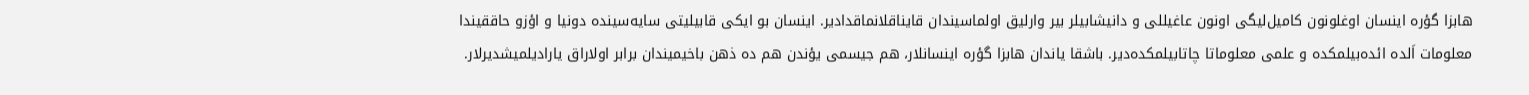هابزا گؤره اینسان اوغلونون کامیل‌لیگی اونون عاغیللی و دانیشابیلر بیر وارلیق اولماسیندان قایناقلانماقدادیر. اینسان بو ایکی قابیلیتی سایه‌سینده دونیا و اؤزو حاققیندا معلومات اَلده ائده‌بیلمکده و علمی معلوماتا چاتابیلمکده‌دیر. باشقا یاندان هابزا گؤره اینسانلار، هم جیسمی یؤندن هم ده ذهن باخیمیندان برابر اولاراق یارادیلمیشدیرلار.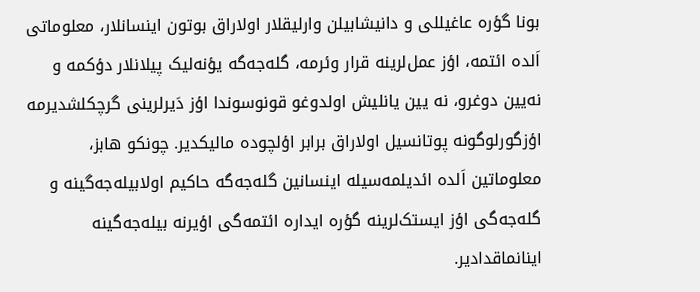بونا گؤره عاغیللی و دانیشابیلن وارلیقلار اولاراق بوتون اینسانلار، معلوماتی اَلده ائتمه، اؤز عمل‌لرینه قرار وئرمه، گله‌جه‌گه یؤنه‌لیک پیلانلار دؤکمه و نه‌یین دوغرو، نه یین یانلیش اولدوغو قونوسوندا اؤز دَیرلرینی گرچکلشدیرمه اؤزگورلوگونه پوتانسیل اولاراق برابر اؤلچوده مالیکدیر. چونکو هابز، معلوماتین اَلده ائدیلمه‌سیله اینسانین گله‌جه‌گه حاکیم اولابیله‌جه‌گینه و گله‌جه‌گی اؤز ایستک‌لرینه گؤره ایداره ائتمه‌گی اؤیرنه بیله‌جه‌گینه اینانماقدادیر.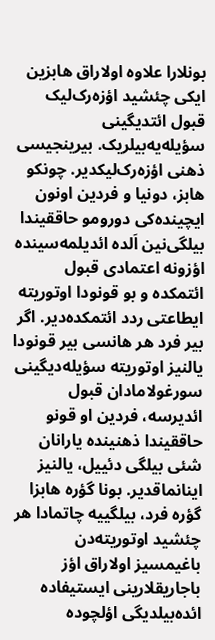بونلارا علاوه اولاراق هابزین ایکی چئشید اؤزه‌رک‌لیک قبول ائتدیگینی سؤیله‌یه‌بیلریک. بیرینجیسی ذهنی اؤزه‌رک‌لیکدیر. چونکو هابز، دونیا و فردین اونون ایچینده‌کی دورومو حاققیندا بیلگی‌نین اَلده ائدیلمه‌سینده اؤزونه اعتمادی قبول ائتمکده و بو قونودا اوتوریته ایطاعتی ردد ائتمکده‌دیر. اگر بیر فرد هر هانسی بیر قونودا یالنیز اوتوریته سؤیله‌دیگینی سورغولامادان قبول ائدیرسه، فردین او قونو حاققیندا ذهنینده یارانان شئی بیلگی دئییل، یالنیز اینانماقدیر. بونا گؤره هابزا گؤره فرد، بیلگییه چاتمادا هر چئشید اوتوریته‌دن باغیمسیز اولاراق اؤز باجاریقلارینی ایستیفاده ائده‌بیلدیگی اؤلچوده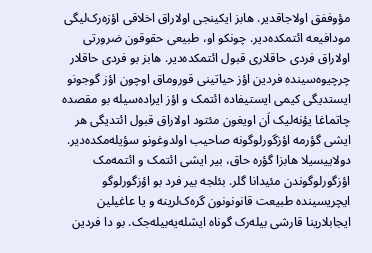مؤوففق اولاجاقدیر. هابز ایکینجی اولاراق اخلاقی اؤزه‌رک‌لیگی مودافیعه ائتمکده‌دیر. چونکو او، طبیعی حقوقون ضرورتی اولاراق فردی حاقلاری قبول ائتمکده‌دیر. هابز بو فردی حاقلار چرچیوه‌سینده فردین اؤز حیاتینی قوروماق اوچون اؤز گوجونو ایستدیگی کیمی ایستیفاده ائتمک و اؤز ایراده‌سیله بو مقصده چاتماغا یؤنه‌لیک اَن اویغون مئتود اولاراق قبول ائتدیگی هر ایشی گؤرمه اؤزگورلوگونه صاحیب اولدوغونو سؤیله‌مکده‌دیر. دولاییسیلا هابزا گؤره حاق، بیر ایشی ائتمک و ائتمه‌مک اؤزگورلوگوند‌ن مئیدانا گلر. بئلجه بیر فرد بو اؤزگورلوگو ایچریسینده طبیعت قانونونون گره‌ک‌لرینه و یا عاغیلین ایجابلارینا قارشی بیله‌رک گوناه ایشله‌یه‌بیله‌جک. بو دا فردین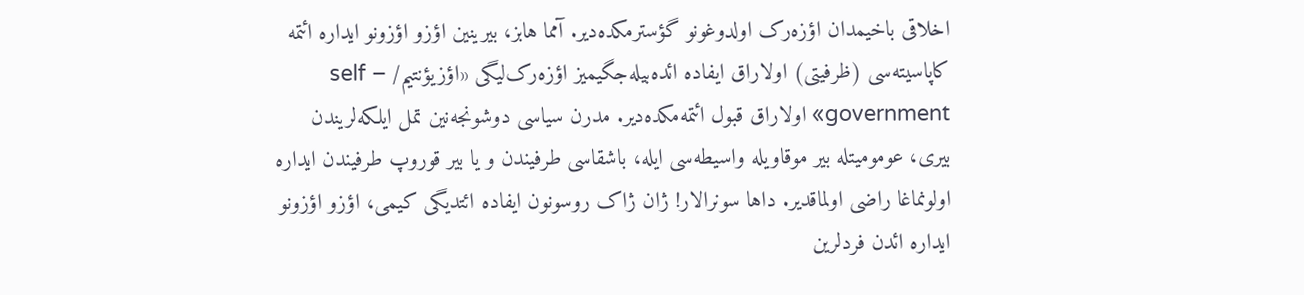اخلاقی باخیمدان اؤزه‌رک اولدوغونو گؤسترمکده‌دیر. آمما هابز، بیرینین اؤزو اؤزونو ایداره ائتمه کاپاسیته‌سی (ظرفیتی) اولاراق ایفاده ائده‌بیله‌جگیمیز اؤزه‌رک‌لیگی «اؤزیؤنتیم/ self – government» اولاراق قبول ائتمه‌مکده‌دیر. مدرن سیاسی دوشونجه‌نین تمل ایلکه‌لریندن بیری، عومومیتله بیر موقاویله واسیطه‌سی ایله، باشقاسی طرفیندن و یا بیر قوروپ طرفیند‌ن ایداره اولونماغا راضی اولماقدیر. داها سونرالار! ژان ژاک روسونون ایفاده ائتدیگی کیمی، اؤزو اؤزونو ایداره ائدن فردلرین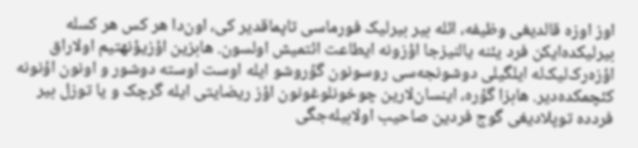اوز اوزه قالدیغی وظیفه، ائله بیر بیرلیک فورماسی تاپماقدیر کی، اون‌دا هر کس هر کسله بیرلیکده‌ایکن فرد یئنه یالنیزجا اؤزونه ایطاعت ائتمیش اولسون. هابزین اؤزیؤنهتیم اولاراق اؤزه‌رک‌لیک‌له ایلگیلی دوشونجه‌سی روسونون گؤروشو ایله اوست اوسته دوشور و اونون اؤنونه کئچمکده‌دیر. هابزا گؤره، اینسان‌لارین چوخونلوغونون اؤز ریضایتی ایله گرچک و یا توز‌ل بیر فردده توپلادیغی گوج فردین صاحیب اولابیله‌جگی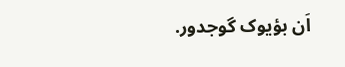اَن بؤیوک گوجدور.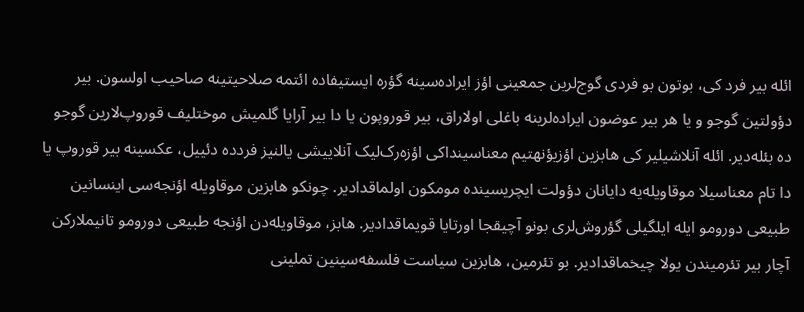ائله بیر فرد کی، بوتون بو فردی گوج‌لرین جمعینی اؤز ایراده‌سینه گؤره ایستیفاده ائتمه صلاحیتینه صاحیب اولسون. بیر دؤولتین گوجو و یا هر بیر عوضون ایراده‌لرینه باغلی اولاراق، بیر قوروپون یا دا بیر آرایا گلمیش موختلیف قوروپ‌لارین گوجو ده بئله‌دیر. ائله آنلاشیلیر کی هابزین اؤزیؤنهتیم معناسینداکی اؤزه‌رک‌لیک آنلاییشی یالنیز فردده دئییل، عکسینه بیر قوروپ یا دا تام معناسیلا موقاویله‌یه دایانان دؤولت ایچریسینده مومکون اولماقدادیر. چونکو هابزین موقاویله اؤنجه‌سی اینسانین طبیعی دورومو ایله ایلگیلی گؤروش‌لری بونو آچیقجا اورتایا قویماقدادیر. هابز، موقاویله‌دن اؤنجه طبیعی دورومو تانیملارکن آچار بیر تئرمیندن یولا چیخماقدادیر. بو تئرمین، هابزین سیاست فلسفه‌سینین تملینی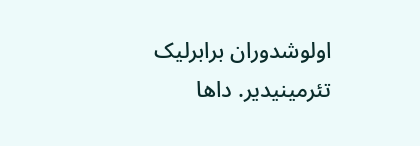اولوشدوران برابرلیک تئرمینیدیر. داها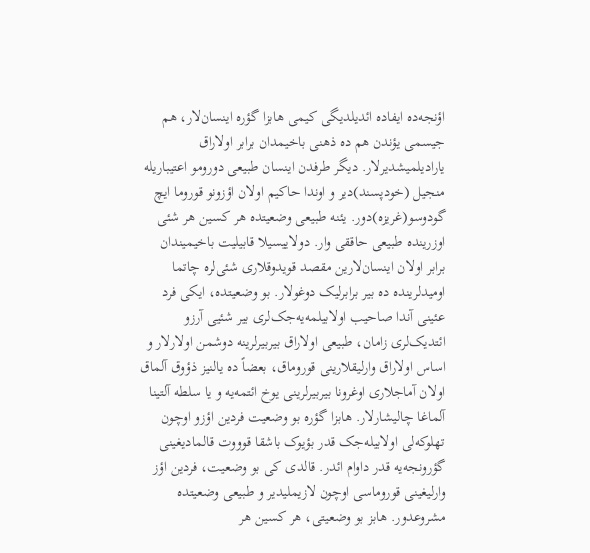اؤنجه‌ده ایفاده ائدیلدیگی کیمی هابزا گؤره اینسان‌لار، هم جیسمی یؤندن هم ده ذهنی باخیمدان برابر اولاراق یارادیلمیشدیرلار. دیگر طرفدن اینسان طبیعی دورومو اعتیباریله منجیل (خودپسند)دیر و اوندا حاکیم اولان اؤزونو قوروما ایچ گودوسو(غریزه)دور. یئنه طبیعی وضعیتده هر کسین هر شئی اوزرینده طبیعی حاققی وار. دولاییسیلا قابیلیت باخیمیندان برابر اولان اینسان‌لارین مقصد قویدوقلاری شئی‌لره چاتما اومیدلرینده ده بیر برابرلیک دوغولار. بو وضعیتده، ایکی فرد عئینی آندا صاحیب اولابیلمه‌یه‌جک‌لری بیر شئیی آرزو ائتدیک‌لری زامان، طبیعی اولاراق بیربیرلرینه دوشمن اولارلار و اساس اولاراق وارلیقلارینی قوروماق، بعضاً ده یالنیز ذؤوق آلماق اولان آماجلاری اوغرونا بیربیرلرینی یوخ ائتمه‌یه و یا سلطه آلتینا آلماغا چالیشارلار. هابزا گؤره بو وضعیت فردین اؤزو اوچون تهلوکه‌لی اولابیله‌جک قدر بؤیوک باشقا قوووت قالمادیغینی گؤرونجه‌یه قدر داوام ائدر. قالدی کی بو وضعیت، فردین اؤز وارلیغینی قوروماسی اوچون لازیملیدیر و طبیعی وضعیتده مشروعدور. هابز بو وضعیتی، هر کسین هر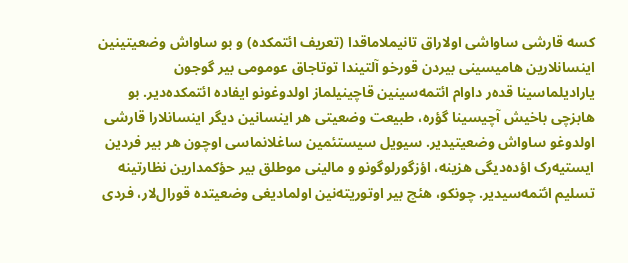کسه قارشی ساواشی اولاراق تانیملاماقدا (تعریف ائتمکده) و بو ساواش وضعیتینین اینسانلارین هامیسینی بیردن قورخو آلتیندا توتاجاق عومومی بیر گوجون یارادیلماسینا قده‌ر داوام ائتمه‌سینین قاچینیلماز اولدوغونو ایفاده ائتمکده‌دیر. بو هابزچی باخیش آچیسینا گؤره، طبیعت وضعیتی هر اینسانین دیگر اینسانلارا قارشی اولدوغو ساواش وضعیتیدیر. سیویل سیستئمین ساغلانماسی اوچون هر بیر فردین ایستیه‌رک اؤده‌دیگی هزینه، اؤزگورلوگونو و مالینی موطلق بیر حؤکمدارین نظارتینه تسلیم ائتمه‌سیدیر. چونکو، هئچ بیر اوتوریته‌نین اولمادیغی وضعیتده قورال‌لار، فردی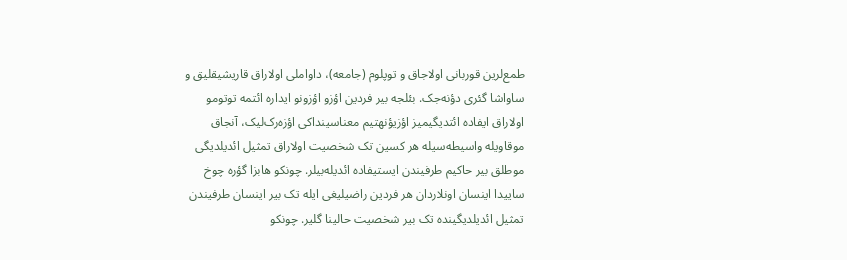طمع‌لرین قوربانی اولاجاق و توپلوم (جامعه)، داواملی اولاراق قاریشیقلیق و ساواشا گئری دؤنه‌جک. بئلجه بیر فردین اؤزو اؤزونو ایداره ائتمه توتومو اولاراق ایفاده ائتدیگیمیز اؤزیؤنهتیم معناسینداکی اؤزه‌رک‌لیک، آنجاق موقاویله واسیطه‌سیله هر کسین تک شخصیت اولاراق تمثیل ائدیلدیگی موطلق بیر حاکیم طرفیند‌ن ایستیفاده ائدیله‌بیلر. چونکو هابزا گؤره چوخ ساییدا اینسان اونلاردان هر فردین راضیلیغی ایله تک بیر اینسان طرفیند‌ن تمثیل ائدیلدیگینده تک بیر شخصیت حالینا گلیر. چونکو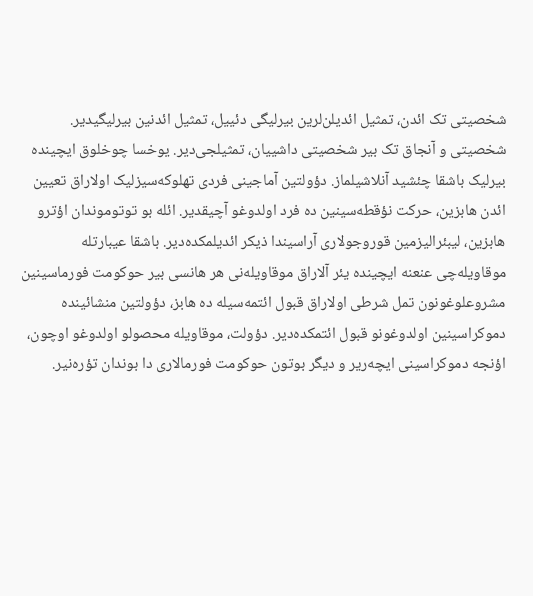شخصیتی تک ائدن، تمثیل ائدیلن‌لرین بیرلیگی دئییل، تمثیل ائد‌نین بیرلیگیدیر. شخصیتی و آنجاق تک بیر شخصیتی داشییان، تمثیلجی‌دیر. یوخسا چوخلوق ایچینده بیرلیک باشقا چئشید آنلاشیلماز. دؤولتین آماجینی فردی تهلوکه‌سیزلیک اولاراق تعیین ائد‌ن هابزین، حرکت نؤقطه‌سینین ده فرد اولدوغو آچیقدیر. ائله بو توتوموندان اؤترو هابزین، لیبئرالیزمین قوروجولاری آراسیندا ذیکر ائدیلمکده‌دیر. باشقا عیبارتله موقاویله‌چی عنعنه ایچینده یئر آلاراق موقاویله‌نی هر هانسی بیر حوکومت فورماسینین مشروعلوغونون تمل شرطی اولاراق قبول ائتمه‌سیله ده هابز، دؤولتین منشائینده دموکراسینین اولدوغونو قبول ائتمکده‌دیر. دؤولت، موقاویله محصولو اولدوغو اوچون، اؤنجه دموکراسینی ایچه‌ریر و دیگر بوتون حوکومت فورمالاری دا بوندان تؤره‌نیر.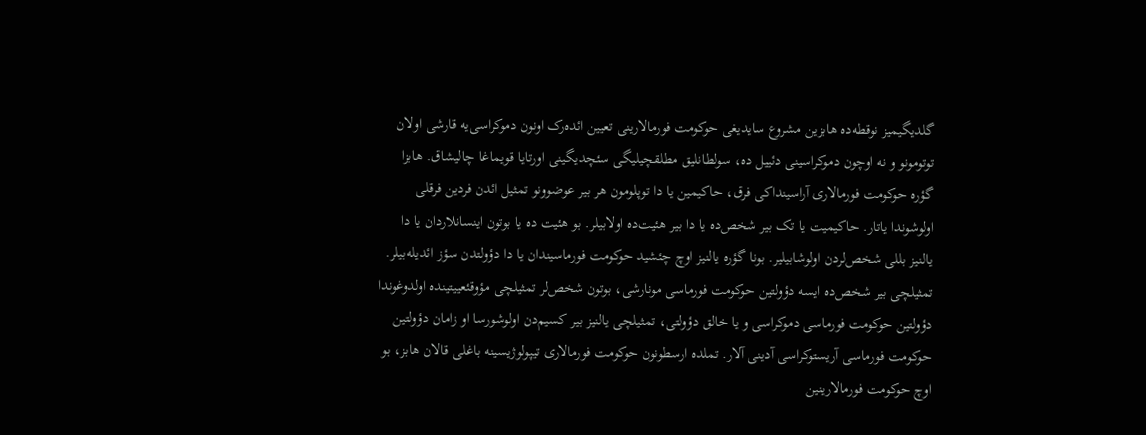گلدیگیمیز نوقطه‌ده هابزین مشروع سایدیغی حوکومت فورمالارینی تعیین ائده‌رک اونون دموکراسی‌یه قارشی اولان توتومونو و نه اوچون دموکراسینی دئییل ده، سولطانلیق مطلقچیلیگی سئچدیگینی اورتایا قویماغا چالیشاق. هابزا گؤره حوکومت فورمالاری آراسینداکی فرق، حاکیمین یا دا توپلومون هر بیر عوضوونو تمثیل ائدن فردین فرقلی اولوشوندا یاتار. حاکیمیت یا تک بیر شخص‌ده یا دا بیر هئیت‌ده اولابیلر. بو هئیت ده یا بوتون اینسانلاردان یا دا یالنیز بللی شخص‌لردن اولوشابیلیر. بونا گؤره یالنیز اوچ چئشید حوکومت فورماسیندان یا دا دؤولتد‌ن سؤز ائدیله‌بیلر. تمثیلچی بیر شخص‌ده ایسه دؤولتین حوکومت فورماسی مونارشی، بوتون شخص‌لر تمثیلچی مؤوقئعییتینده اولدوغوندا دؤولتین حوکومت فورماسی دموکراسی و یا خالق دؤولتی، تمثیلچی یالنیز بیر کسیم‌د‌ن اولوشورسا او زامان دؤولتین حوکومت فورماسی آریستوکراسی آدینی آلار. تملده ارسطونون حوکومت فورمالاری تیپولوژیسینه باغلی قالان هابز، بو اوچ حوکومت فورمالارینین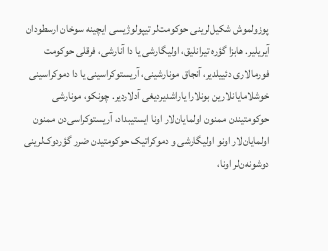پوزولموش شکیل‌لرینی حوکومت‌لر تیپولوژیسی ایچینه سوخان ارسطودان آیریلیر. هابزا گؤره تیرانلیق، اولیگارشی یا دا آنارشی، فرقلی حوکومت فورمالاری دئییلدیر، آنجاق مونارشینی، آریستوکراسینی یا دا دموکراسینی خوشلامایانلارین بونلارا یاراشدیردیغی آدلاردیر. چونکو، مونارشی حوکومتیندن ممنون اولمایان‌لار اونا ایستیبداد، آریستوکراسی‌دن ممنون اولمایان‌لار اونو اولیگارشی و دموکراتیک حوکومتیدن ضرر گؤردوک‌لرینی دوشونه‌ن‌لر اونا،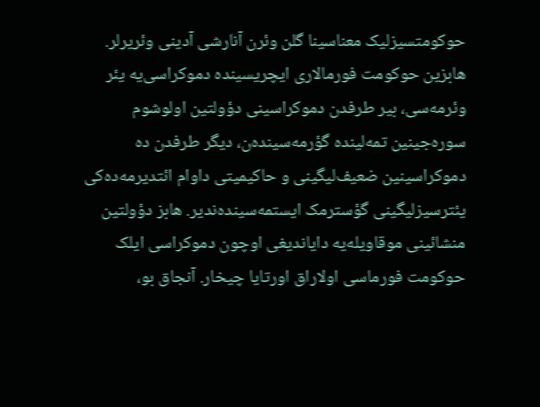حوکومتسیزلیک معناسینا گلن وئرن آنارشی آدینی وئریرلر. هابزین حوکومت فورمالاری ایچریسینده دموکراسی‌یه یئر وئرمه‌سی، بیر طرفد‌ن دموکراسینی دؤولتین اولوشوم سوره‌جینین تمه‌لینده گؤرمه‌سینده‌ن، دیگر طرفدن ده دموکراسینین ضعیف‌لیگینی و حاکیمیتی داوام ائتدیرمه‌ده‌کی یئترسیزلیگینی گؤسترمک ایستمه‌سینده‌ندیر. هابز دؤولتین منشائینی موقاویله‌یه دایاندیغی اوچون دموکراسی ایلک حوکومت فورماسی اولاراق اورتایا چیخار. آنجاق بو،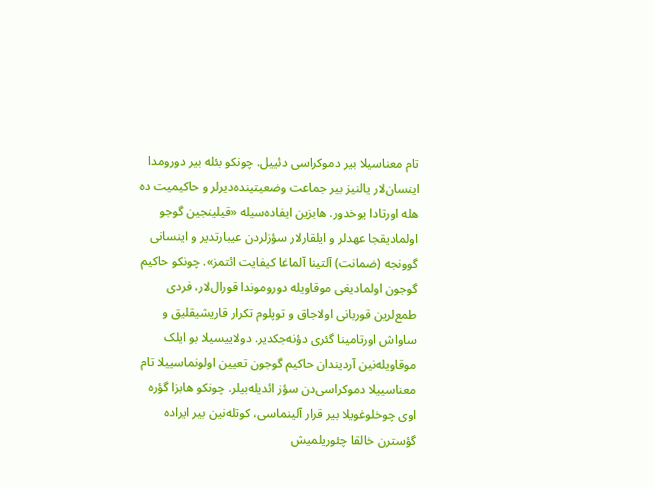تام معناسیلا بیر دموکراسی دئییل. چونکو بئله بیر دورومدا اینسان‌لار یالنیز بیر جماعت وضعیتینده‌دیرلر و حاکیمیت ده هله اورتادا یوخدور. هابزین ایفاده‌سیله «قیلینجین گوجو اولمادیقجا عهدلر و ایلقارلار سؤزلرد‌ن عیبارتدیر و اینسانی  گوونجه (ضمانت) آلتینا آلماغا کیفایت ائتمز». چونکو حاکیم گوجون اولمادیغی موقاویله دوروموندا قورال‌لار، فردی طمع‌لرین قوربانی اولاجاق و توپلوم تکرار قاریشیقلیق و ساواش اورتامینا گئری دؤنه‌جکدیر. دولاییسیلا بو ایلک موقاویله‌نین آردیندان حاکیم گوجون تعیین اولونماسییلا تام معناسییلا دموکراسی‌د‌ن سؤز ائدیله‌بیلر. چونکو هابزا گؤره اوی چوخلوغویلا بیر قرار آلینماسی، کوتله‌نین بیر ایراده گؤستر‌ن خالقا چئوریلمیش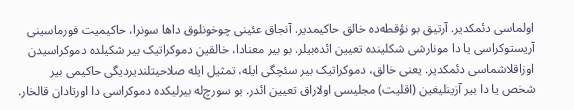اولماسی دئمکدیر. آرتیق بو نؤقطه‌ده خالق حاکیمدیر. آنجاق عئینی چوخونلوق داها سونرا، حاکیمیت فورماسینی آریستوکراسی یا دا مونارشی شکلینده تعیین ائده‌بیلر. بو بیر معنادا، خالقین دموکراتیک بیر شکیلده دموکراسید‌ن اوزاقلاشماسی دئمکدیر. یعنی خالق، دموکراتیک بیر سئچگی ایله، تمثیل ایله صلاحیتلندیردیگی حاکیمی بیر شخص یا دا بیر آزینلیغین (اقلیت) مجلیسی اولاراق تعیین ائد‌ر. بو سورچ‌له بیرلیکده دموکراسی دا اورتادان قالخار.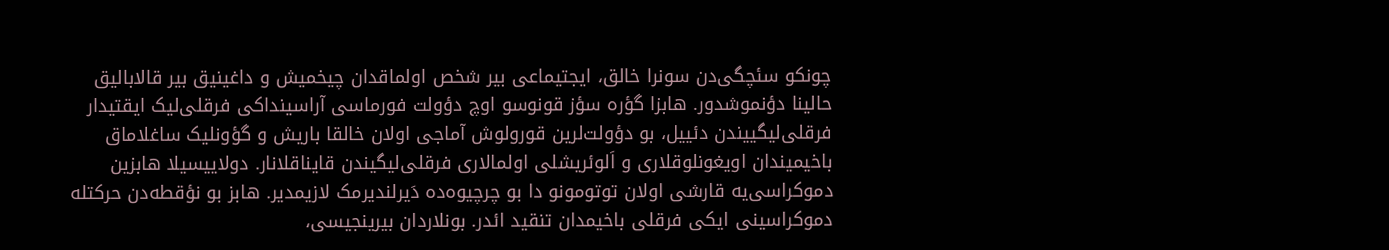چونکو سئچگی‌د‌ن سونرا خالق، ایجتیماعی بیر شخص اولماقدان چیخمیش و داغینیق بیر قالابالیق حالینا دؤنموشدور. هابزا گؤره سؤز قونوسو اوچ دؤولت فورماسی آراسینداکی فرقلی‌لیک ایقتیدار فرقلی‌لیگییندن دئییل، بو دؤولت‌لرین قورولوش آماجی اولان خالقا باریش و گؤونلیک ساغلاماق باخیمیندان اویغونلوقلاری و اَلوئریشلی اولمالاری فرقلی‌لیگیند‌ن قایناقلانار. دولاییسیلا هابزین دموکراسی‌یه قارشی اولان توتومونو دا بو چرچیوه‌ده دَیرلندیرمک لازیمدیر. هابز بو نؤقطه‌دن حرکتله دموکراسینی ایکی فرقلی باخیمدان تنقید ائدر. بونلاردان بیرینجیسی،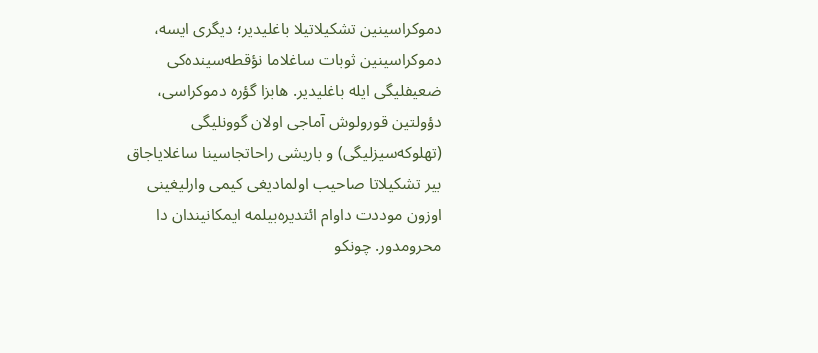دموکراسینین تشکیلاتیلا باغلیدیر؛ دیگری ایسه، دموکراسینین ثوبات ساغلاما نؤقطه‌سینده‌کی ضعیفلیگی ایله باغلیدیر. هابزا گؤره دموکراسی، دؤولتین قورولوش آماجی اولان گوونلیگی (تهلوکه‌سیزلیگی) و باریشی راحاتجاسینا ساغلایاجاق بیر تشکیلاتا صاحیب اولمادیغی کیمی وارلیغینی اوزون موددت داوام ائتدیره‌بیلمه ایمکانیندان دا محرومدور. چونکو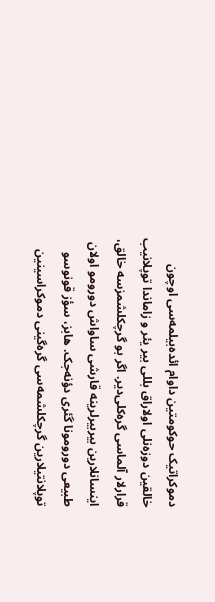دموکراتیک حوکومتین داوام ائده‌بیلمه‌سی اوچون خالقین دوزه‌نلی اولاراق بللی بیر یئر و زاماندا توپلانیب قرارلار آلماسی گره‌کلی‌دیر. اگر بو گرچکلشمزسه خالق، اینسانلارین بیربیرلرینه قارشی ساواش دورومو اولان طبیعی دورومونا گئری دؤنه‌جک. هابز، سؤز قونوسو توپلانتیلارین گرچکلشمه‌سی گره‌گینی دموکراسینین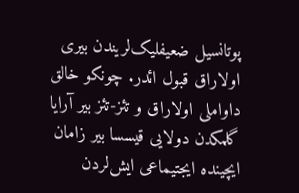پوتانسیل ضعیفلیک‌لریند‌ن بیری اولاراق قبول ائدر. چونکو خالق داواملی اولاراق و تئز-تئز بیر آرایا گلمکدن دولایی قیسسا بیر زامان ایچینده ایجتیماعی ایش‌لردن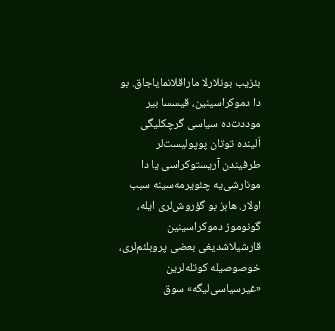بئزیب بونلارلا ماراقلانمایاجاق. بو دا دموکراسینین، قیسسا بیر موددت‌ده سیاسی گرچکلیگی اَلینده توتان پوپولیست‌لر طرفیند‌ن آریستوکراسی یا دا مونارشی‌یه چئویرمه‌سینه سبب اولار. هابز بو گؤروش‌لری ایله، گونوموز دموکراسینین قارشیلاشدیغی بعضی پروبلئم‌لری، خوصوصیله کوتله‌لرین «غیرسیاسی‌لیگه» سوق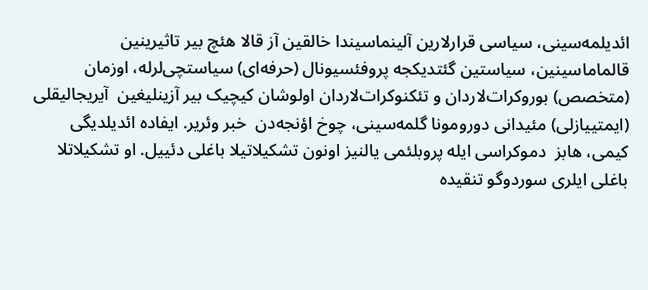ائدیلمه‌سینی، سیاسی قرارلارین آلینماسیندا خالقین آز قالا هئچ بیر تاثیرینین قالماماسینین، سیاستین گئتدیکجه پروفئسیونال (حرفه‌ای) سیاستچی‌لرله، اوزمان (متخصص) بوروکرات‌لاردان و تئکنوکرات‌لاردان اولوشان کیچیک بیر آزینلیغین  آیریجالیقلی (ایمتییازلی) مئیدانی دورومونا گلمه‌سینی، چوخ اؤنجه‌دن  خبر وئریر. ایفاده ائدیلدیگی کیمی، هابز  دموکراسی ایله پروبلئمی یالنیز اونون تشکیلاتیلا باغلی دئییل. او تشکیلاتلا باغلی ایلری سوردوگو تنقیده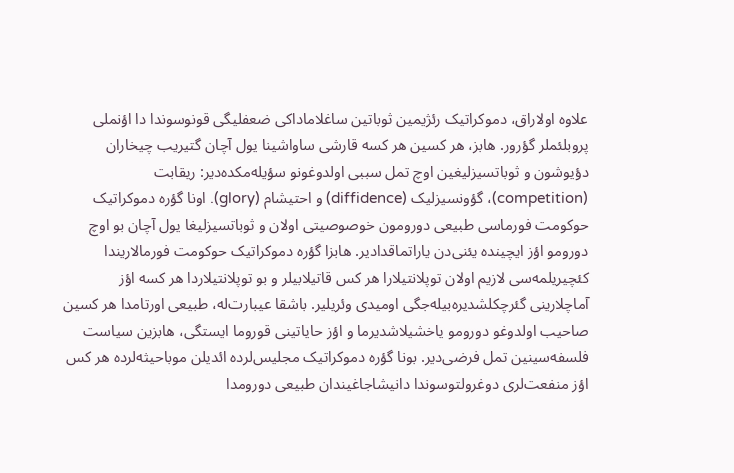علاوه اولاراق، دموکراتیک رئژیمین ثوباتین ساغلاماداکی ضعفلیگی قونوسوندا دا اؤنملی پروبلئملر گؤرور. هابز، هر کسین هر کسه قارشی ساواشینا یول آچان گتیریب چیخاران دؤیوشون و ثوباتسیزلیغین اوچ تمل سببی اولدوغونو سؤیله‌مکده‌دیر: ریقابت (competition)، گؤونسیزلیک (diffidence) و احتیشام (glory). اونا گؤره دموکراتیک حوکومت فورماسی طبیعی دورومون خوصوصیتی اولان و ثوباتسیزلیغا یول آچان بو اوچ دورومو اؤز ایچینده یئنی‌د‌ن یاراتماقدادیر. هابزا گؤره دموکراتیک حوکومت فورمالاریندا کئچیریلمه‌سی لازیم اولان توپلانتیلارا هر کس قاتیلابیلر و بو توپلانتیلاردا هر کسه اؤز آماچلارینی گئرچکلشدیره‌بیله‌جگی اومیدی وئریلیر. باشقا عیبارت‌له، طبیعی اورتامدا هر کسین صاحیب اولدوغو دورومو یاخشیلاشدیرما و اؤز حایاتینی قوروما ایستگی، هابزین سیاست فلسفه‌سینین تمل فرضی‌دیر. بونا گؤره دموکراتیک مجلیس‌لرده ائدیلن موباحیثه‌لرده هر کس اؤز منفعت‌لری دوغرولتوسوندا دانیشاجاغیندان طبیعی دورومدا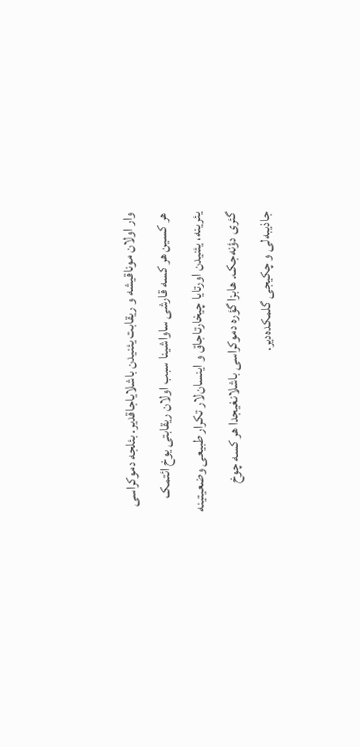وار اولان موناقیشه و ریقابت یئنیدن باشلایاجاقدیر. بئلجه دموکراسی هر کسین هر کسه قارشی ساواشینا سبب اولان ریقابتی یوخ ائتمک یئرینه، یئنیدن اورتایا چیخارتاجاق و اینسان‌لار تکرار طبیعی وضعیتینه گئری دؤنه‌جک. هابزا گؤره دموکراسی باشلانغیجدا هر کسه چوخ جاذیبه‌لی و چکیجی گلمکده‌دیر.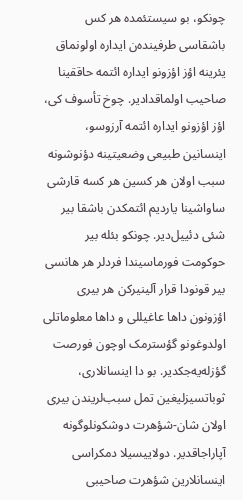چونکو، بو سیستئمده هر کس باشقاسی طرفینده‌ن ایداره اولونماق یئرینه اؤز اؤزونو ایداره ائتمه حاققینا صاحیب اولماقدادیر. چوخ تأسوف کی، اؤز اؤزونو ایداره ائتمه آرزوسو، اینسانین طبیعی وضعیتینه دؤنوشونه سبب اولان هر کسین هر کسه قارشی ساواشینا یاردیم ائتمکد‌ن باشقا بیر شئی دئییل‌دیر. چونکو بئله بیر حوکومت فورماسیندا فردلر هر هانسی بیر قونودا قرار آلینیرکن هر بیری اؤزونون داها عاغیللی و داها معلوماتلی اولدوغونو گؤسترمک اوچون فورصت گؤزله‌یه‌جکدیر. بو دا اینسانلاری، ثوباتسیزلیغین تمل سبب‌لریندن بیری اولان شان-شؤهرت دوشکونلوگونه آپاراجاقدیر. دولاییسیلا دمکراسی اینسانلارین شؤهرت صاحیبی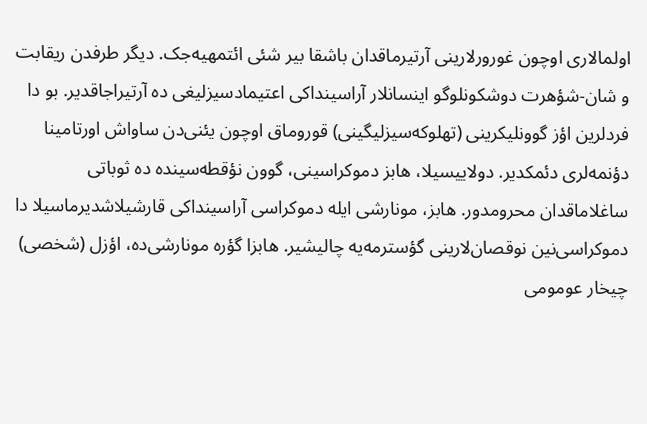اولمالاری اوچون غورورلارینی آرتیرماقدان باشقا بیر شئی ائتمهیه‌جک. دیگر طرفدن ریقابت و شان-شؤهرت دوشکونلوگو اینسانلار آراسینداکی اعتیمادسیزلیغی ده آرتیراجاقدیر. بو دا فردلرین اؤز گوونلیکرینی (تهلوکه‌سیزلیگینی) قوروماق اوچون یئنی‌د‌ن ساواش اورتامینا دؤنمه‌لری دئمکدیر. دولاییسیلا، هابز دموکراسینی، گوون نؤقطه‌سینده ده ثوباتی ساغلاماقدان محرومدور. هابز، مونارشی ایله دموکراسی آراسینداکی قارشیلاشدیرماسیلا دا دموکراسی‌نین نوقصان‌لارینی گؤسترمه‌یه چالیشیر. هابزا گؤره مونارشی‌ده، اؤز‌ل (شخصی) چیخار عومومی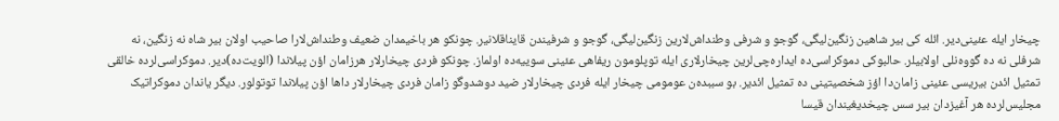چیخار ایله عئینی‌دیر. ائله کی بیر شاهین زنگین‌لیگی، گوجو و شرفی وطنداش‌لارین زنگین‌لیگی، گوجو و شرفیندن قایناقلانیر. چونکو هر باخیمدان ضعیف وطنداش‌لارا صاحیب اولان بیر شاه نه زنگین، نه شرفلی نه ده گووه‌نلی اولابیلر. حالبوکی دموکراسی‌ده ایداره‌چی‌لرین چیخارلاری ایله توپلومون ریفاهی عئینی سوییه‌ده اولماز. چونکو فردی چیخارلار هرزامان اؤن پیلاندا (الویت‌ده)دیر. دموکراسی‌لرده خالقی تمثیل ائدن بیریسی عئینی زامان‌دا اؤز شخصیتینی ده تمثیل ائدیر. بو سببده‌ن عومومی چیخار ایله فردی چیخار‌لار ضید دوشدوگو زامان فردی چیخارلار داها اؤن پیلاندا توتولور. دیگر یاندان دموکراتیک مجلیس‌لرده هر آغیزدان بیر سس چیخدیغیندان قیسا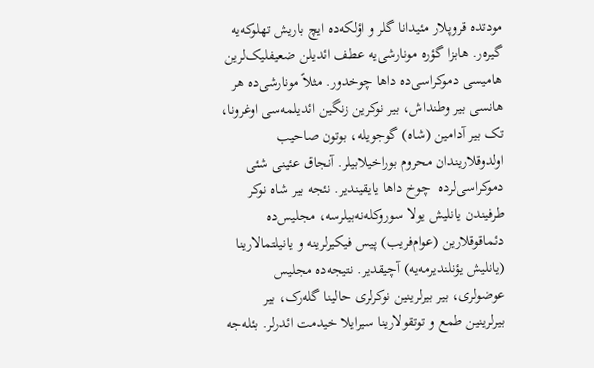مودتده قروپلار مئیدانا گلر و اؤلکه‌ده ایچ باریش تهلوکه‌یه گیره‌ر. هابزا گؤره مونارشی‌یه عطف ائدیلن ضعیفلیک‌لرین هامیسی دموکراسی‌ده داها چوخدور. مثلاً مونارشی‌ده هر هانسی بیر وطنداش، بیر نوکرین زنگین ائدیلمه‌سی اوغرونا، تک بیر آدامین (شاه) گوجویله، بوتون صاحیب اولدوقلاریندان محروم بوراخیلابیلر. آنجاق عئینی شئی دموکراسی‌لرده  چوخ داها یایقیندیر. نئجه بیر شاه نوکر طرفیندن یانلیش یولا سوروکله‌نه‌بیلرسه، مجلیس‌ده دئماقوقلارین (عوام‌فریب) پیس فیکیرلرینه و یانیلتمالارینا (یانلیش یؤنلندیرمه‌یه) آچیقدیر. نتیجه‌ده مجلیس عوضولری، بیر بیرلرینین نوکرلری حالینا گله‌رک، بیر بیرلرینین طمع و توتقولارینا سیرایلا خیدمت ائدرلر. بئله‌جه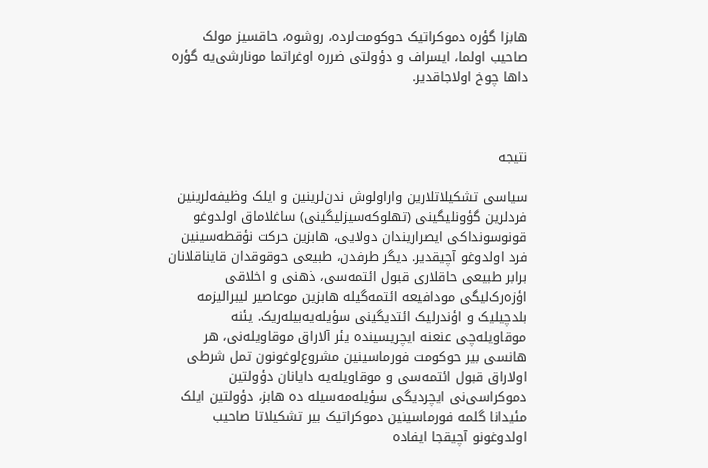هابزا گؤره دموکراتیک حوکومت‌لر‌ده، روشوه، حاقسیز مولک صاحیب اولما، ایسراف و دؤولتی ضرره اوغراتما مونارشی‌یه گؤره داها چوخ اولاجاقدیر.



نتیجه

سیاسی تشکیلاتلارین واراولوش ند‌ن‌لرینین و ایلک وظیفه‌لرینین فردلرین گؤونلیگینی (تهلوکه‌سیزلیگینی) ساغلاماق اولدوغو قونوسونداکی ایصراریندان دولایی، هابزین حرکت نؤقطه‌سینین فرد اولدوغو آچیقدیر. دیگر طرفدن، طبیعی حوقوقدان قایناقلانان برابر طبیعی حاقلاری قبول ائتمه‌سی، ذهنی و اخلاقی اؤزه‌رک‌لیگی مودافیعه ائتمه‌گیله هابزین موعاصیر لیبرالیزمه بلدچیلیک و اؤندرلیک ائتدیگینی سؤیله‌یه‌بیله‌ریک. یئنه موقاویله‌چی عنعنه ایچریسینده یئر آلاراق موقاویله‌نی، هر هانسی بیر حوکومت فورماسینین مشروع‌لوغونون تمل شرطی اولاراق قبول ائتمه‌سی و موقاویله‌یه دایانان دؤولتین دموکراسی‌نی ایچردیگی سؤیله‌مه‌سیله ده هابز، دؤولتین ایلک مئیدانا گلمه فورماسینین دموکراتیک بیر تشکیلاتا صاحیب اولدوغونو آچیقجا ایفاده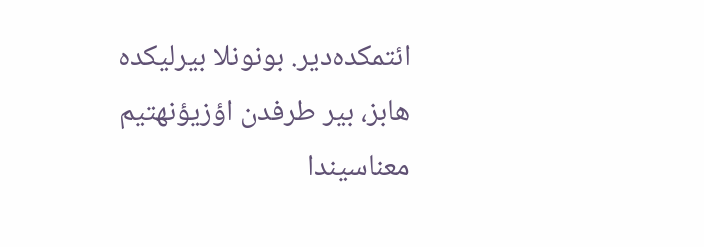ائتمکده‌دیر. بونونلا بیرلیکده هابز، بیر طرفد‌ن اؤزیؤنهتیم معناسیندا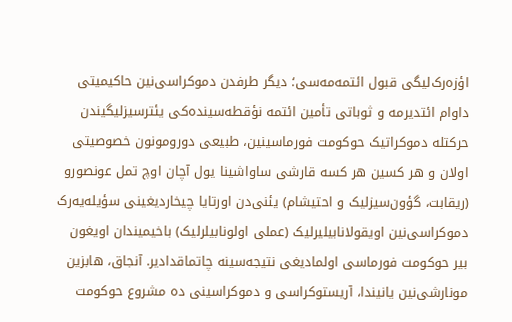اؤزه‌رک‌لیگی قبول ائتمه‌مه‌سی؛ دیگر طرفد‌ن دموکراسی‌نین حاکیمیتی داوام ائتدیرمه و ثوباتی تأمین ائتمه نؤقطه‌سینده‌کی یئترسیزلیگیندن حرکتله دموکراتیک حوکومت فورماسینین، طبیعی دورومونون خصوصیتی اولان و هر کسین هر کسه قارشی ساواشینا یول آچان اوچ تمل عونصورو (ریقابت، گؤون‌سیزلیک و احتیشام) یئنی‌د‌ن اورتایا چیخاردیغینی سؤیله‌یه‌رک دموکراسی‌نین اویقولانابیلیرلیک (عملی اولونابیلرلیک) باخیمیندان اویغون بیر حوکومت فورماسی اولمادیغی نتیجه‌سینه چاتماقدادیر. آنجاق، هابزین  مونارشی‌نین یانیندا، آریستوکراسی و دموکراسینی ده مشروع حوکومت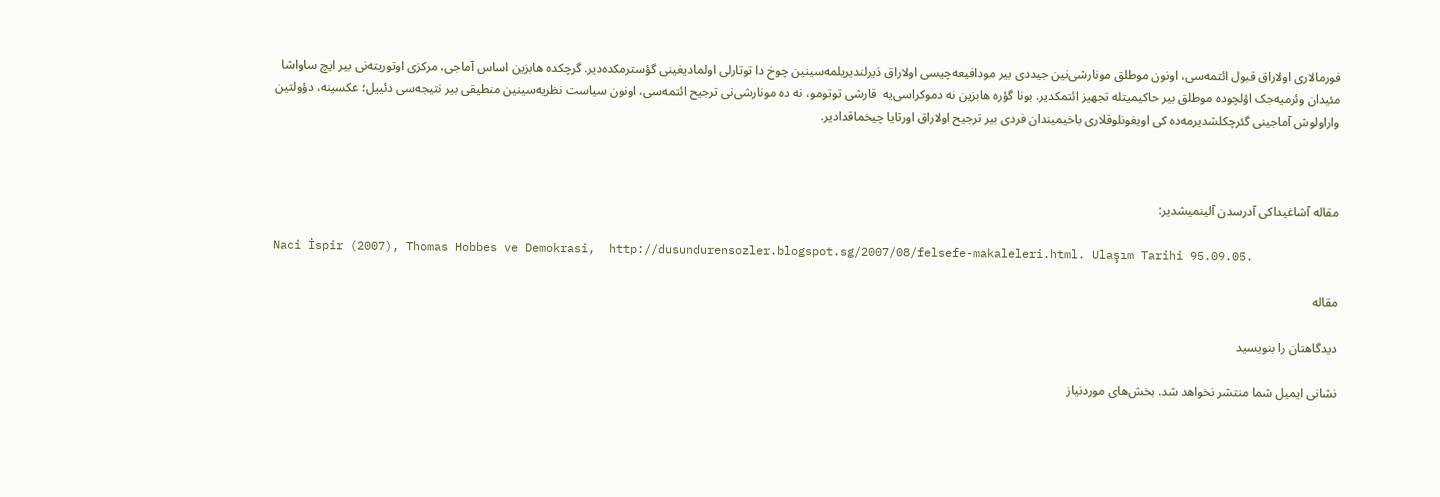فورمالاری اولاراق قبول ائتمه‌سی، اونون موطلق مونارشی‌نین جیددی بیر مودافیعه‌چیسی اولاراق دَیرلندیریلمه‌سینین چوخ دا توتارلی اولمادیغینی گؤسترمکده‌دیر. گرچکده هابزین اساس آماجی، مرکزی اوتوریته‌نی بیر ایچ ساواشا مئیدان وئرمیه‌جک اؤلچوده موطلق بیر حاکیمیتله تجهیز ائتمکدیر. بونا گؤره هابزین نه دموکراسی‌یه  قارشی توتومو، نه ده مونارشی‌نی ترجیح ائتمه‌سی، اونون سیاست نظریه‌سینین منطیقی بیر نتیجه‌سی دئییل؛ عکسینه، دؤولتین واراولوش آماجینی گئرچکلشدیرمه‌ده کی اویغونلوقلاری باخیمیندان فردی بیر ترجیح اولاراق اورتایا چیخماقدادیر.



مقاله آشاغیداکی آدرسدن آلینمیشدیر:

Naci İspir (2007), Thomas Hobbes ve Demokrasi,  http://dusundurensozler.blogspot.sg/2007/08/felsefe-makaleleri.html. Ulaşım Tarihi 95.09.05.

مقاله

دیدگاهتان را بنویسید

نشانی ایمیل شما منتشر نخواهد شد. بخش‌های موردنیاز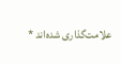علامت‌گذاری شده‌اند *